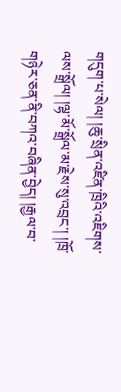གདུག་པ་སེལ། །ཆུ་སྲིན་འཛིན་ཁྲིའི་འཇིགས་ལས་སྒྲོལ། །ལྷ་མོ་སྒྲོལ་མ་རྗེས་སུ་འབྲང་། །ཁྲོ་གཉེར་ཅན་ནི་བཀའ་བཞིན་བྱེད། །རྒྱལ་བ་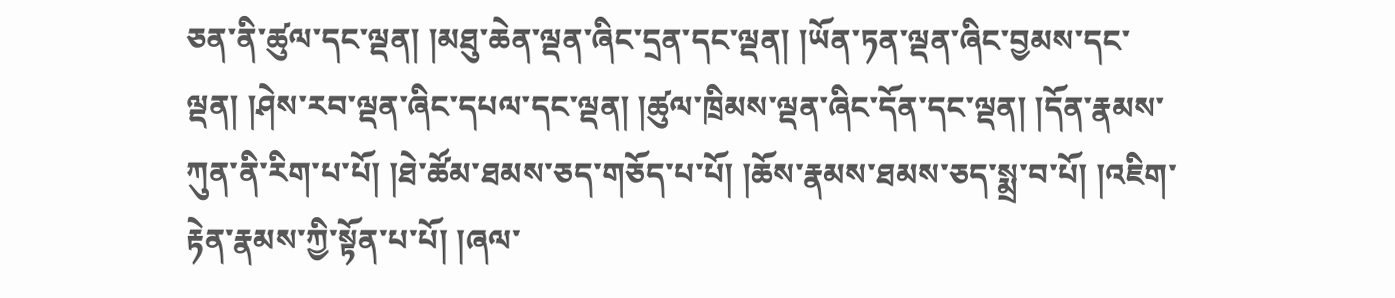ཅན་ནི་ཚུལ་དང་ལྡན། །མཐུ་ཆེན་ལྡན་ཞིང་དྲན་དང་ལྡན། །ཡོན་ཏན་ལྡན་ཞིང་བྱམས་དང་ལྡན། །ཤེས་རབ་ལྡན་ཞིང་དཔལ་དང་ལྡན། །ཚུལ་ཁྲིམས་ལྡན་ཞིང་དོན་དང་ལྡན། །དོན་རྣམས་ཀུན་ནི་རིག་པ་པོ། །ཐེ་ཚོམ་ཐམས་ཅད་གཅོད་པ་པོ། །ཆོས་རྣམས་ཐམས་ཅད་སྨྲ་བ་པོ། །འཇིག་རྟེན་རྣམས་ཀྱི་སྟོན་པ་པོ། །ཞལ་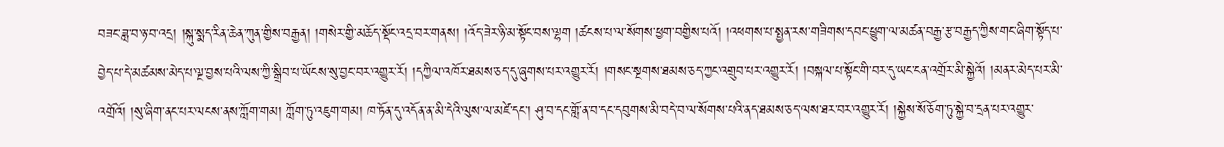བཟང་ཟླ་བ་ཉ་བ་འདྲ། །སྐུ་སྨད་རིན་ཆེན་ཀུན་གྱིས་བརྒྱན། །གསེར་གྱི་མཆོད་སྡོང་འདྲ་བར་གནས། །འོད་ཟེར་ཉི་མ་སྟོང་བས་ལྷག །ཚངས་པ་ལ་སོགས་ཕྱག་བགྱིས་པའོ། །འཕགས་པ་སྤྱན་རས་གཟིགས་དབང་ཕྱུག་ལ་མཚན་བརྒྱ་རྩ་བརྒྱད་ཀྱིས་གང་ཞིག་སྟོད་པ་བྱེད་པ་དེ་མཚམས་མེད་པ་ལྔ་བྱས་པའི་ལས་ཀྱི་སྒྲིབ་པ་ཡོངས་སུ་བྱང་བར་འགྱུར་རོ། །དཀྱིལ་འཁོར་ཐམས་ཅད་དུ་ཞུགས་པར་འགྱུར་རོ། །གསང་སྔགས་ཐམས་ཅད་ཀྱང་འགྲུབ་པར་འགྱུར་རོ། །བསྐལ་པ་སྟོང་གི་བར་དུ་ཡང་ངན་འགྲོར་མི་སྐྱེའོ། །མནར་མེད་པར་མི་འགྲོའོ། །སུ་ཞིག་ནང་པར་ལངས་ནས་ཀློག་གམ། ཀློག་ཏུ་འཇུག་གམ། ཁ་ཏོན་དུ་འདོན་ན་མི་དེའི་ལུས་ལ་མཛེ་དང་། ཤུ་བ་དང་གློ་ན་བ་དང་དབུགས་མི་བདེ་བ་ལ་སོགས་པའི་ནད་ཐམས་ཅད་ལས་ཐར་བར་འགྱུར་རོ། །སྐྱེས་སོ་ཅོག་ཏུ་སྐྱེ་བ་དྲན་པར་འགྱུར་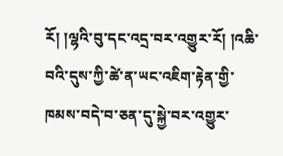རོ། །ལྷའི་བུ་དང་འདྲ་བར་འགྱུར་རོ། །འཆི་བའི་དུས་ཀྱི་ཚེ་ན་ཡང་འཇིག་རྟེན་གྱི་ཁམས་བདེ་བ་ཅན་དུ་སྐྱེ་བར་འགྱུར་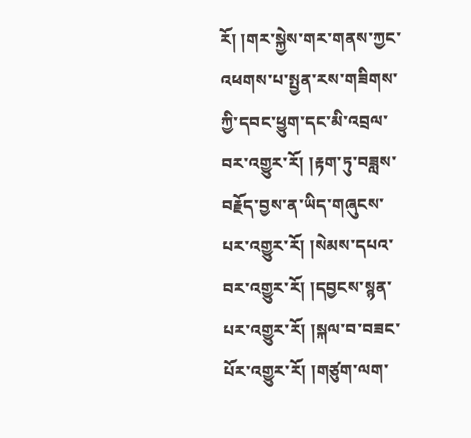རོ། །གར་སྐྱེས་གར་གནས་ཀྱང་འཕགས་པ་སྤྱན་རས་གཟིགས་ཀྱི་དབང་ཕྱུག་དང་མི་འབྲལ་བར་འགྱུར་རོ། །རྟག་ཏུ་བཟླས་བརྗོད་བྱས་ན་ཡིད་གཞུངས་པར་འགྱུར་རོ། །སེམས་དཔའ་བར་འགྱུར་རོ། །དབྱངས་སྙན་པར་འགྱུར་རོ། །སྐལ་བ་བཟང་པོར་འགྱུར་རོ། །གཙུག་ལག་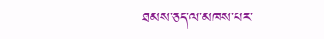ཐམས་ཅད་ལ་མཁས་པར་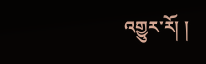འགྱུར་རོ། །